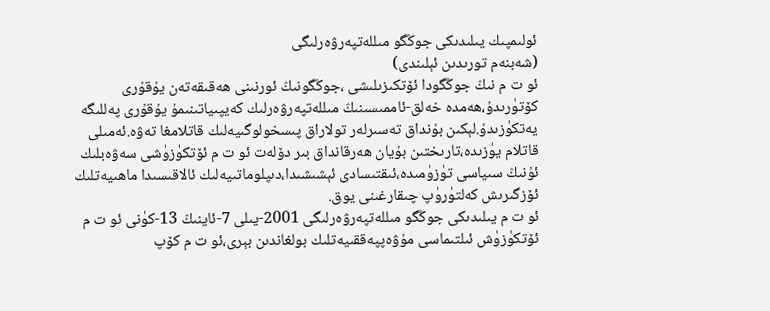ئولىمپىك يىلىدىكى جوڭگو مىللەتپەرۋەرلىگى
(شەبنەم تورىدىن ئېلىندى)
ئو ت م نىڭ جوڭگودا ئۆتكىزىلىشى ،جوڭگونىڭ ئورنىنى ھەقىقەتەن يۇقۇرى كۆتۈرىدۇ،ھەمدە خەلق-ئاممىسىنىڭ مىللەتپەرۋەرلىك كەيپىياتىنىمۇ يۇقۇرى پەللىگە يەتكۈزىدۇ.لېكىن بۇنداق تەسىرلەر تولاراق پىسخولوگىيەلىك قاتلامغا تەۋە.ئەمىلى قاتلام يۈزىدە،تارىختىن بۇيان ھەرقانداق بىر دۆلەت ئو ت م ئۆتكۈزۈشى سەۋەبلىك ئۇنىڭ سىياسى تۈزۈمىدە،ئىقتىسادى ئېشىشىدا،دىپلوماتىيەلىك ئالاقىسىدا ماھىيەتلىك ئۆزگىرىش كەلتۈرۈپ چىقارغىنى يوق.
ئو ت م يىلىدىكى جوڭگو مىللەتپەرۋەرلىگى 2001-يىلى 7-ئاينىڭ 13-كۈنى ئو ت م ئۆتكۈزۈش ئىلتىماسى مۇۋەپپەققىيەتلىك بولغاندىن بېرى،ئو ت م كۆپ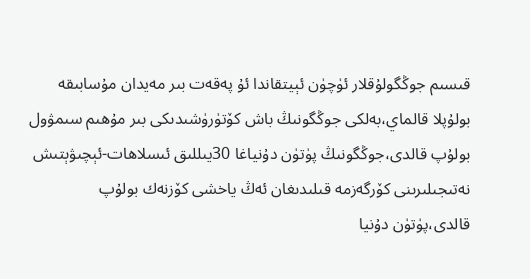قىسىم جوڭگولۇقلار ئۈچۈن ئېيتقاندا ئۇ پەقەت بىر مەيدان مۇسابىقە بولۇپلا قالماي،بەلكى جوڭگونىڭ باش كۆتۈرۈشىدىكى بىر مۇھىم سىمۋول بولۇپ قالدى،جوڭگونىڭ پۈتۈن دۇنياغا 30يىللىق ئىسلاھات-ئېچىۋېتىش نەتىجىلىرىنى كۆرگەزمە قىلىدىغان ئەڭ ياخشى كۆزنەك بولۇپ قالدى،پۈتۈن دۇنيا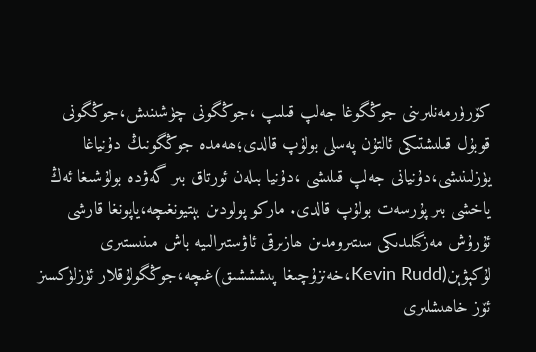كۆرۈرمەنلىرىنى جوڭگوغا جەلپ قىلىپ ،جوڭگونى چۈشىنىش،جوڭگونى قوبۇل قىلىشتىكى ئالتۇن پەسلى بولۇپ قالدى؛ھەمدە جوڭگونىڭ دۇنياغا يۈزلىنىشى،دۇنيانى جەلپ قىلىشى ،دۇنيا بىلەن ئورتاق بىر گەۋدە بولۇشىغا ئەڭ ياخشى بىر پۇرسەت بولۇپ قالدى. ماركو پولودىن بېتيونغىچە،ياپونغا قارشى ئۇرۇش مەزگىلىدىكى سىتىرومدىن ھازىرقى ئاۋستىرالىيە باش مىنىستىرى لۇكېۋېن(Kevin Rudd،خەنزۇچىغا پىشششىق)غىچە،جوڭگولۇقلار ئۈزلۈكسىز ئۆز خاھىشلىرى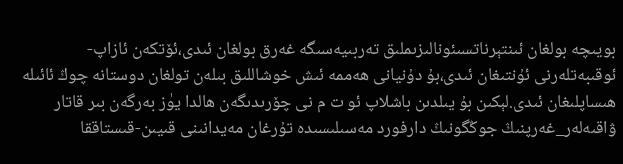بويىچە بولغان ئىنتېرناتسىئونالىزىملىق تەربىيەسىگە غەرق بولغان ئىدى،ئۆتكەن ئازاپ-ئوقىبەتلەرنى ئۇنتىغان ئىدى،بۇ دۇنيانى ھەممە ئىش خوشاللىق بىلەن تولغان دوستانە چوڭ ئائىلە ھىساپلىغان ئىدى.لېكىن بۇ يىلدىن باشلاپ ئو ت م نى چۆرىدىگەن ھالدا يۈز بەرگەن بىر قاتار ۋاقىەلەر_غەرپنىڭ جوڭگونىڭ دارفورد مەسىلىسىدە تۇرغان مەيدانىنى قىيىن-قىستاققا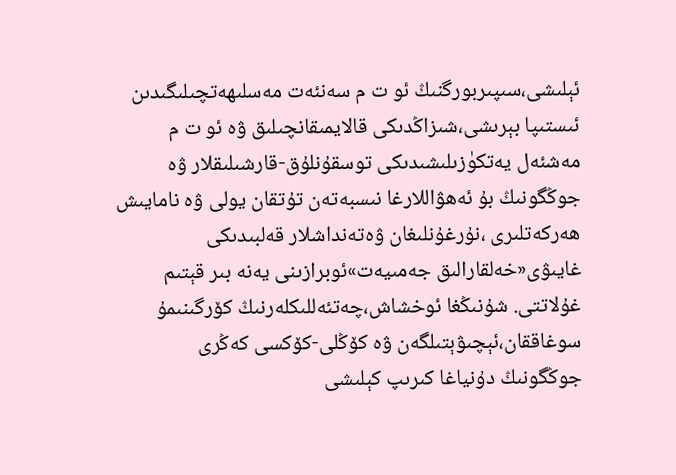ئېلىشى،سىپىربورگنىڭ ئو ت م سەنئەت مەسلىھەتچىلىگىدىن ئىستىپا بېرىشى،شىزاڭدىكى قالايمىقانچىلىق ۋە ئو ت م مەشئەل يەتكۈزىلىشىدىكى توسقۇنلۇق-قارشىلىقلار ۋە جوڭگونىڭ بۇ ئەھۋاللارغا نىسبەتەن تۇتقان يولى ۋە نامايىش ھەركەتلىرى ،نۇرغۇنلىغان ۋەتەنداشلار قەلبىدىكى غايىۋى«خەلقارالىق جەمىيەت»ئوبرازىنى يەنە بىر قېتىم غۇلاتتى. شۇنىڭغا ئوخشاش،چەتئەللىكلەرنىڭ كۆرگىنىمۇ سوغاققان،ئېچىۋېتىلگەن ۋە كۆڭلى-كۆكسى كەڭرى جوڭگونىڭ دۇنياغا كىرىپ كېلىشى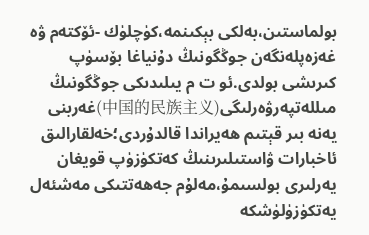بولماستىن،بەلكى بېكىنمە،كۈچلۈك -ئۆكتەم ۋە غەزەپلەنگەن جوڭگونىڭ دۇنياغا بۆسۈپ كىرىشى بولدى.ئو ت م يىلىدىكى جوڭگونىڭ مىللەتپەرۋەرلىگى(中国的民族主义)غەربنى يەنە بىر قېتىم ھەيراندا قالدۇردى؛خەلقارالىق ئاخبارات ۋاستىلىرىنىڭ كەتكۈزۈپ قويغان يەرلىرى بولسىمۇ،مەلۇم جەھەتتىكى مەشئەل يەتكۈزۈلۈشكە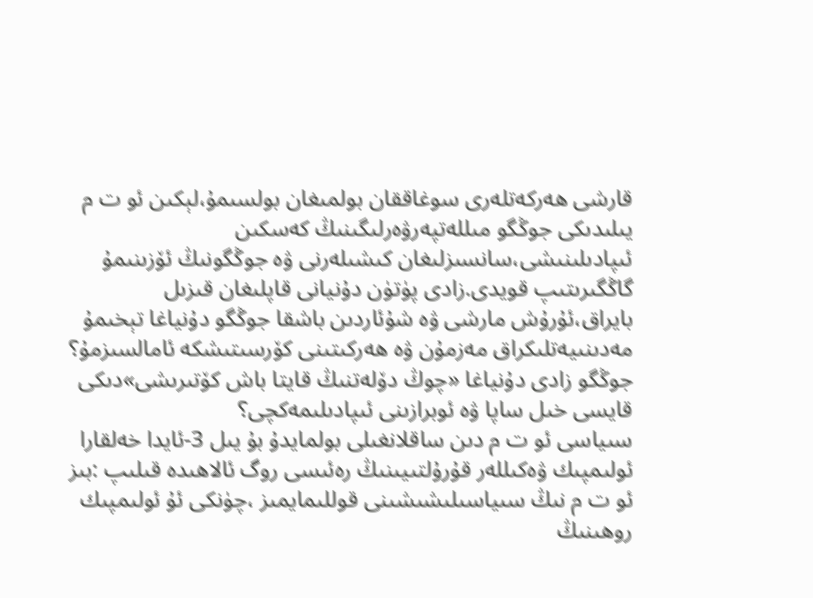قارشى ھەركەتلەرى سوغاققان بولمىغان بولسىمۇ،لېكىن ئو ت م يىلىدىكى جوڭگو مىللەتپەرۋەرلىگىنىڭ كەسكىن ئىپادىلىنىشى،سانسىزلىغان كىشىلەرنى ۋە جوڭگونىڭ ئۆزىنىمۇ گاڭگىرىتىپ قويدى.زادى پۈتۈن دۇنيانى قاپلىغان قىزىل بايراق،ئۇرۇش مارشى ۋە شۇئاردىن باشقا جوڭگو دۇنياغا تېخىمۇ مەدىنىيەتلىكراق مەزمۇن ۋە ھەركىتىنى كۆرسىتىشكە ئامالسىزمۇ؟ جوڭگو زادى دۇنياغا «چوڭ دۆلەتنىڭ قايتا باش كۆتىرىشى»دىكى قايسى خىل ساپا ۋە ئوبرازىنى ئىپادىلىمەكچى؟
سىياسى ئو ت م دىن ساقلانغىلى بولمايدۇ بۇ يىل 3-ئايدا خەلقارا ئولىمپىك ۋەكىللەر قۇرۇلتىيىنىڭ رەئىسى روگ ئالاھىدە قىلىپ :بىز ئو ت م نىڭ سىياسىلىشىشىنى قوللىمايمىز ،چۈنكى ئۇ ئولىمپىك روھىنىڭ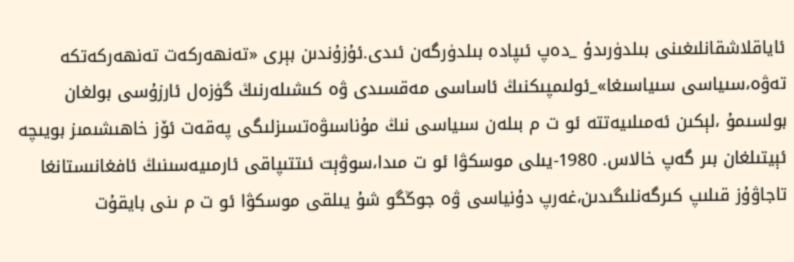ئاياقلاشقانلىغىنى بىلدۈرىدۇ _دەپ ئىپادە بىلدۈرگەن ئىدى.ئۇزۇندىن بېرى «تەنھەركەت تەنھەركەتكە تەۋە،سىياسى سىياسىغا»_ئولىمپىكنىڭ ئاساسى مەقسىدى ۋە كىشىلەرنىڭ گۈزەل ئارزۇسى بولغان بولسىمۇ ،لېكىن ئەمىلىيەتتە ئو ت م بىلەن سىياسى نىڭ مۇناسىۋەتسىزلىگى پەقەت ئۆز خاھىشىمىز بويىچە ئېيتىلغان بىر گەپ خالاس. 1980-يىلى موسكۋا ئو ت مىدا،سوۋېت ئىتتىپاقى ئارمىيەسىنىڭ ئافغانىستانغا تاجاۋۇز قىلىپ كىرگەنلىگىدىن،غەرپ دۇنياسى ۋە جوڭگو شۇ يىلقى موسكۋا ئو ت م ىنى بايقۇت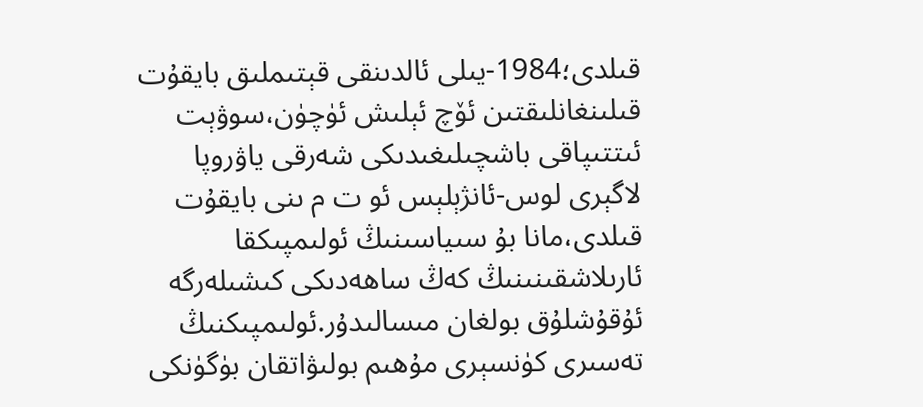قىلدى؛1984-يىلى ئالدىنقى قېتىملىق بايقۇت قىلىنغانلىقتىن ئۆچ ئېلىش ئۈچۈن،سوۋېت ئىتتىپاقى باشچىلىغىدىكى شەرقى ياۋروپا لاگېرى لوس-ئانژېلېس ئو ت م ىنى بايقۇت قىلدى،مانا بۇ سىياسىنىڭ ئولىمپىكقا ئارىلاشقىنىنىڭ كەڭ ساھەدىكى كىشىلەرگە ئۇقۇشلۇق بولغان مىسالىدۇر.ئولىمپىكنىڭ تەسىرى كۈنسېرى مۇھىم بولىۋاتقان بۈگۈنكى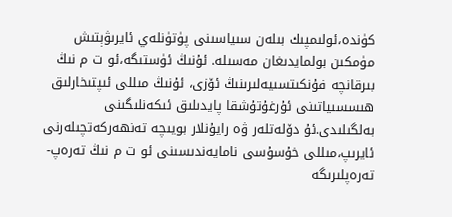كۈندە،ئولىمپىك بىلەن سىياسىنى پۈتۈنلەي ئايرىۋېتىش مۈمكىن بولمايدىغان مەسىلە. ئۇنىڭ ئۈستىگە،ئو ت م نىڭ بىرقانچە فۇنكىتسىيەلىرىنىڭ ئۆزى، ئۇنىڭ مىللى ئىپتىخارلىق ھىسسىياتىنى ئۇرغۇتۇشقا پايدىلىق ئىكەنلىگىنى بەلگىلىدى.ئۇ دۆلەتلەر ۋە رايۇنلار بويىچە تەنھەركەتچىلەرنى ئايرىپ،مىللى خۇسۇسى نامايەندىسىنى ئو ت م نىڭ تەرەپ-تەرەپلىرىگە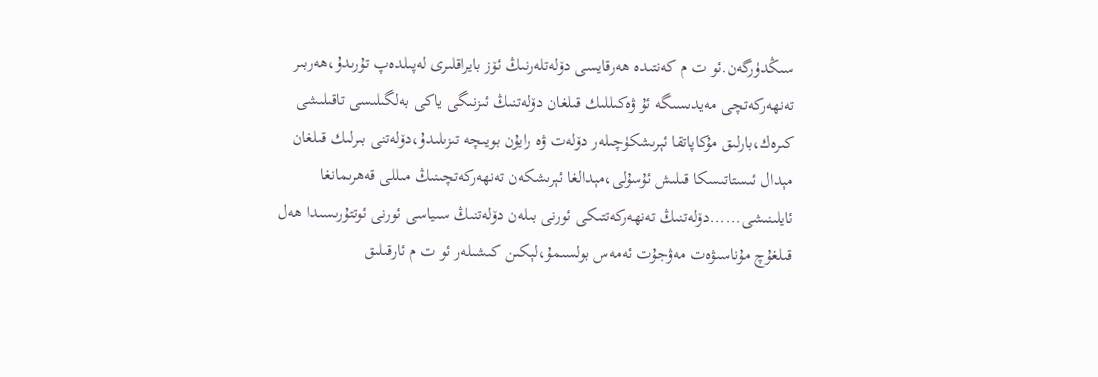سىڭدۈرگەن.ئو ت م كەنتىدە ھەرقايسى دۆلەتلەرنىڭ ئۆز بايراقلىرى لەپىلدەپ تۇرىدۇ،ھەربىر تەنھەركەتچى مەيدىسىگە ئۇ ۋەكىللىك قىلغان دۆلەتنىڭ ئىزنىگى ياكى بەلگىلىسى تاقىلىشى كىرەك،بارلىق مۇكاپاتقا ئېرىشكۈچىلەر دۆلەت ۋە رايۇن بويىچە تىزىلىدۇ،دۆلەتنى بىرلىك قىلغان مېدال ئىستاتىسكا قىلىش ئۇسۇلى،مېدالغا ئېرىشكەن تەنھەركەتچىنىڭ مىللى قەھرىمانغا ئايلىنىشى......دۆلەتنىڭ تەنھەركەتتىكى ئورنى بىلەن دۆلەتنىڭ سىياسى ئورنى ئوتتۇرىسىدا ھەل قىلغۇچ مۇناسىۋەت مەۋجۇت ئەمەس بولسىمۇ،لېكىن كىشىلەر ئو ت م ئارقىلىق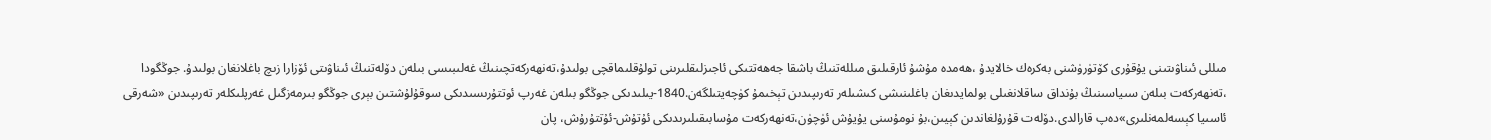مىللى ئىناۋىتىنى يۇقۇرى كۆتۈرۈشنى بەكرەك خالايدۇ ،ھەمدە مۇشۇ ئارقىلىق مىللەتنىڭ باشقا جەھەتتىكى ئاجىزلىقلىرىنى تولۇقلىماقچى بولىدۇ،تەنھەركەتچىنىڭ غەلىبىسى بىلەن دۆلەتنىڭ ئىناۋىتى ئۆزارا زىچ باغلانغان بولىدۇ. جوڭگودا ،تەنھەركەت بىلەن سىياسىنىڭ بۇنداق ساقلانغىلى بولمايدىغان باغلىنىشى كىشىلەر تەرىپىدىن تېخىمۇ كۈچەيتىلگەن.1840-يىلىدىكى جوڭگو بىلەن غەرپ ئوتتۇرىسىدىكى سوقۇلۇشتىن بېرى جوڭگو بىرمەزگىل غەرپلىكلەر تەرىپىدىن «شەرقى ئاسىيا كېسەلمەنلىرى»دەپ قارالدى.دۆلەت قۇرۇلغاندىن كېيىن،بۇ نومۇسنى يۇيۇش ئۈچۈن،تەنھەركەت مۇسابىقىلىرىدىكى ئۇتۇش-ئۇتتۇرۇش، پان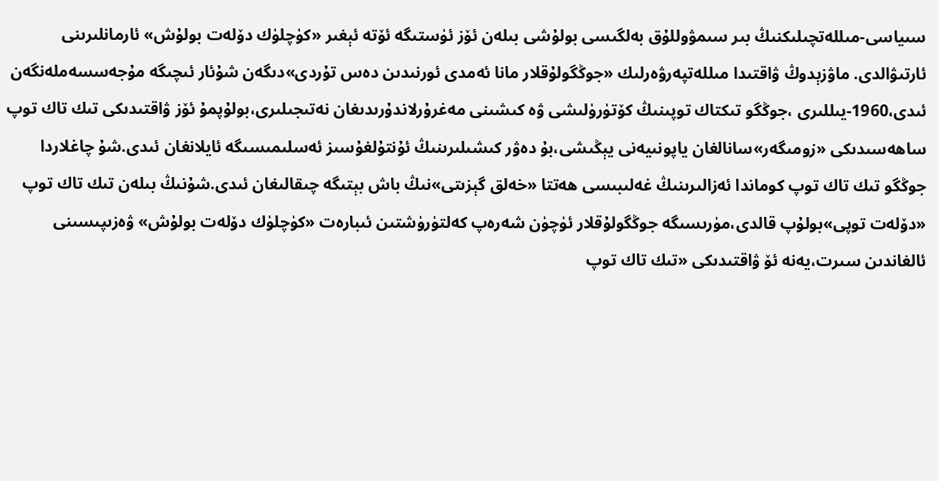سىياسى-مىللەتچىلىكنىڭ بىر سىمۋوللۇق بەلگىسى بولۇشى بىلەن ئۆز ئۈستىگە ئۆتە ئېغىر «كۈچلۈك دۆلەت بولۇش» ئارمانلىرىنى ئارتىۋالدى. ماۋزېدوڭ ۋاقتىدا مىللەتپەرۋەرلىك «جوڭگولۇقلار مانا ئەمدى ئورنىدىن دەس تۇردى»دىگەن شۇئار ئىچىگە مۇجەسسەملەنگەن ئىدى،1960-يىللىرى ،جوڭگو تىكتاك توپىنىڭ كۆتۈرۈلىشى ۋە كىشىنى مەغرۇرلاندۇرىدىغان نەتىجىلىرى،بولۇپمۇ ئۆز ۋاقتىدىكى تىك تاك توپ ساھەسىدىكى «زومىگەر»سانالغان ياپونىيەنى يېڭىشى،بۇ دەۋر كىشىلىرىنىڭ ئۇنتۇلغۇسىز ئەسلىمىسىگە ئايلانغان ئىدى.شۇ چاغلاردا جوڭگو تىك تاك توپ كوماندا ئەزالىرىنىڭ غەلىبىسى ھەتتا «خەلق گېزىتى»نىڭ باش بېتىگە چىقالىغان ئىدى.شۇنىڭ بىلەن تىك تاك توپ «دۆلەت توپى»بولۇپ قالدى،مۈرىسىگە جوڭگولۇقلار ئۈچۈن شەرەپ كەلتۈرۈشتىن ئىبارەت «كۈچلۈك دۆلەت بولۇش» ۋەزىپىسىنى ئالغاندىن سىرت،يەنە ئۆ ۋاقتىدىكى «تىك تاك توپ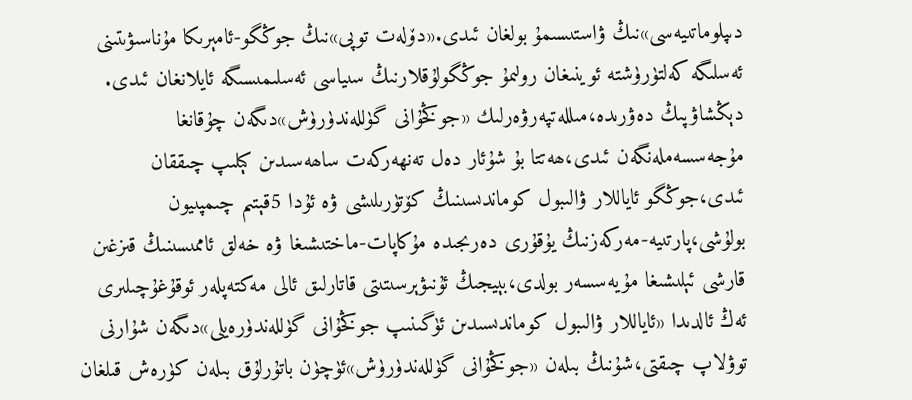دىپلوماتىيەسى»نىڭ ۋاستىسىمۇ بولغان ئىدى.«دۆلەت توپى»نىڭ جوڭگو-ئامېرىكا مۇناسىۋىتىنى ئەسلىگە كەلتۈرۈشتە ئوينىغان رولىمۇ جوڭگولۇقلارنىڭ سىياسى ئەسلىمىسىگە ئايلانغان ئىدى. دېڭشاۋپىڭ دەۋرىدە،مىللەتپەرۋەرلىك «جوڭخۇانى گۈللەندۈرۈش»دىگەن چۇقانغا مۇجەسسەملەنگەن ئىدى،ھەتتا بۇ شۇئار دەل تەنھەركەت ساھەسىدىن كېلىپ چىققان ئىدى،جوڭگو ئاياللار ۋالىبول كوماندىسىنىڭ كۆتۈرىلىشى ۋە ئۇدا 5قېتىم چىمپىيون بولۇشى،پارتىيە-مەركەزنىڭ يۇقۇرى دەرىجىدە مۇكاپات-ماختىشىغا ۋە خەلق ئاممىسىنىڭ قىزغىن قارشى ئېلىشىغا مۇيەسسەر بولدى،بېيجىڭ ئۇنىۋېرسىتىتى قاتارلىق ئالى مەكتەپلەر ئوقۇغۇچىلىرى ئەڭ ئالدىدا «ئاياللار ۋالىبول كوماندىسىدىن ئۈگىنىپ جوڭخۇانى گۈللەندۈرەيلى»دىگەن شۇارنى توۋلاپ چىقتى،شۇنىڭ بىلەن «جوڭخۇانى گۈللەندۈرۈش»ئۈچۈن باتۇرلۇق بىلەن كۈرەش قىلغان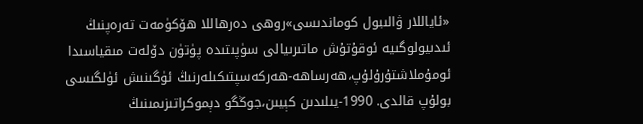«ئاياللار ۋالىبول كوماندىسى»روھى دەرھاللا ھۆكۈمەت تەرەپنىڭ ئىدىيولوگىيە ئوقۇتۇش ماتىرىيالى سۈپىتىدە پۈتۈن دۆلەت مىقياسىدا ئومۇملاشتۇرۇلۇپ،ھەرساھە-ھەركەسپتىكىلەرنىڭ ئۈگىنىش ئۈلگىسى بولۇپ قالدى. 1990-يىلىدىن كېيىن،جوڭگو دېموكراتىزىمىنىڭ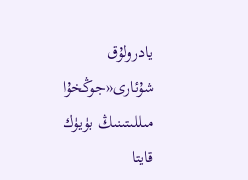يادرولۇق شۇئارى«جوڭخۇا مىللىتىنىڭ بۈيۈك قايتا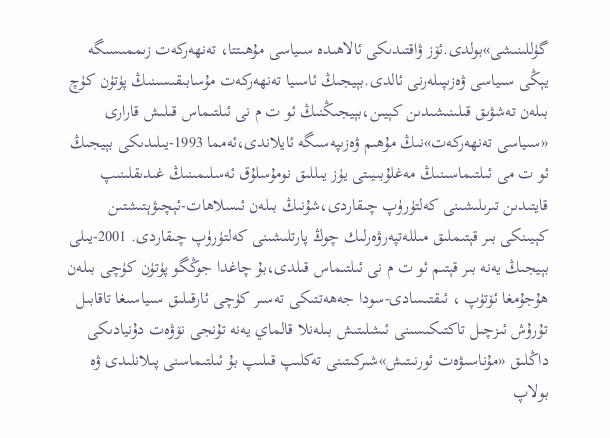گۈللىنىشى»بولدى.ئۆز ۋاقتىدىكى ئالاھىدە سىياسى مۇھىتتا، تەنھەركەت زىممىسىگە يېڭى سىياسى ۋەزىپىلەرنى ئالدى.بېيجىڭ ئاسىيا تەنھەركەت مۇسابىقىسىنىڭ پۈتۈن كۈچ بىلەن تەشۋىق قىلىنىشىدىن كېيىن،بېيجىڭنىڭ ئو ت م نى ئىلتىماس قىلىش قارارى «سىياسى تەنھەركەت»نىڭ مۇھىم ۋەزىپەسىگە ئايلاندى،ئەمما 1993-يىلىدىكى بېيجىڭ ئو ت مى ئىلتىماسىنىڭ مەغلۇبىيىتى يۈز يىللىق نومۇسلۇق ئەسلىمىنىڭ غىدىقلىنىپ قايتىدىن تىرىلىشىنى كەلتۈرۈپ چىقاردى،شۇنىڭ بىلەن ئىسلاھات-ئېچىۋېتىشتىن كېيىنكى بىر قېتىملىق مىللەتپەرۋەرلىك چوڭ پارتلىشىنى كەلتۈرۈپ چىقاردى. 2001-يىلى بېيجىڭ يەنە بىر قېتىم ئو ت م نى ئىلتىماس قىلدى،بۇ چاغدا جوڭگو پۈتۈن كۈچى بىلەن ھۇجۇمغا ئۆتۈپ ، ئىقتىسادى-سودا جەھەتتىكى تەسىر كۈچى ئارقىلىق سىياسىغا تاقابىل تۇرۇش ئىزچىل تاكتىكىسىنى ئىشلىتىش بىلەنلا قالماي يەنە تۇنجى نۆۋەت دۇنيادىكى داڭلىق «مۇناسىۋەت ئورنىتىش»شىركىتىنى تەكلىپ قىلىپ بۇ ئىلتىماسنى پىلانلىدى ۋە بولاپ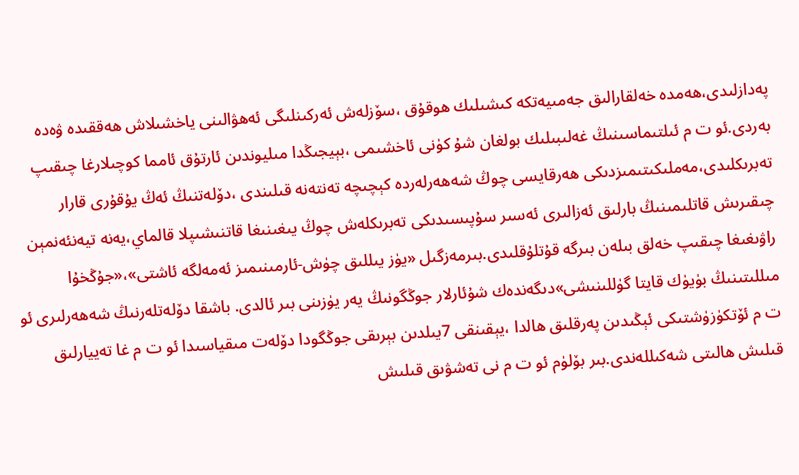پەدازلىدى،ھەمدە خەلقارالىق جەمىيەتكە كىشىلىك ھوقۇق ،سۆزلەش ئەركىنلىگى ئەھۋالىنى ياخشىلاش ھەققىدە ۋەدە بەردى.ئو ت م ئىلتىماسىنىڭ غەلىبىلىك بولغان شۇ كۈنى ئاخشىمى ،بېيجىڭدا مىليوندىن ئارتۇق ئامما كوچىلارغا چىقىپ تەبرىكلىدى،مەملىكىتىمىزدىكى ھەرقايسى چوڭ شەھەرلەردە كېچىچە تەنتەنە قىلىندى ،دۆلەتنىڭ ئەڭ يۇقۇرى قارار چىقىرىش قاتلىمىنىڭ بارلىق ئەزالىرى ئەسىر سۇپىسىدىكى تەبرىكلەش چوڭ يىغىنىغا قاتنىشىپلا قالماي،يەنە تيەنئەنمېن راۋىغىغا چىقىپ خەلق بىلەن بىرگە قۇتلۇقلىدى.بىرمەزگىل «يۈز يىللىق چۈش-ئارمىنىمىز ئەمەلگە ئاشتى»،«جۇڭخۇا مىللىتىنىڭ بۈيۈك قايتا گۈللىنىشى»دىگەندەك شۇئارلار جوڭگونىڭ يەر يۈزىنى بىر ئالدى. باشقا دۆلەتلەرنىڭ شەھەرلىرى ئو ت م ئۆتكۈزۈشتىكى ئېڭىدىن پەرقلىق ھالدا ،يېقىنقى 7يىلدىن بېرىقى جوڭگودا دۆلەت مىقياسىدا ئو ت م غا تەييارلىق قىلىش ھالىتى شەكىللەندى.بىر بۆلۈم ئو ت م نى تەشۋىق قىلىش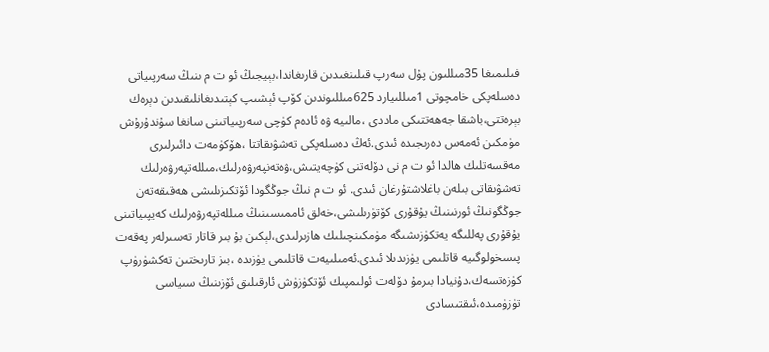فىلىمىغا 35مىللىون پۇل سەرپ قىلىنغىدىن قارىغاندا،بېيجىڭ ئو ت م ىنىڭ سەرپىياتى دەسلەپكى خامچوتى 1مىللىيارد 625مىللىوندىن كۆپ ئېشىپ كېتىدىغانلىقىدىن دېرەك بېرەتتى،باشقا جەھەتتىكى ماددى ،مالىيە ۋە ئادەم كۈچى سەرپىياتىنى سانغا سۇندۇرۇش مۈمكىن ئەمەس دەرىجىدە ئىدى.ئەڭ دەسلەپكى تەشۋىقاتتا ،ھۆكۈمەت دائىرلىرى مەقسەتلىك ھالدا ئو ت م نى دۆلەتنى كۈچەيتىش،ۋەتەنپەرۋەرلىك،مىللەتپەرۋەرلىك تەشۋىقاتى بىلەن باغلاشتۇرغان ئىدى. ئو ت م نىڭ جوڭگودا ئۆتكىزىلىشى ھەقىقەتەن جوڭگونىڭ ئورنىنىڭ يۇقۇرى كۆتۈرىلىشى،خەلق ئاممىسىنىڭ مىللەتپەرۋەرلىك كەيپىياتىنى يۇقۇرى پەللىگە يەتكۈزىشىگە مۈمكىنچىلىك ھازىرلىدى،لېكىن بۇ بىر قاتار تەسىرلەر پەقەت پىسخولوگىيە قاتلىمى يۈزىدىلا ئىدى.ئەمىلىيەت قاتلىمى يۈزىدە ،بىز تارىختىن تەكشۈرۈپ كۈزەتسەك،دۇنيادا بىرمۇ دۆلەت ئولىمپىك ئۆتكۈزۈش ئارقىلىق ئۆزىنىڭ سىياسى تۈزۈمىدە،ئىقتىسادى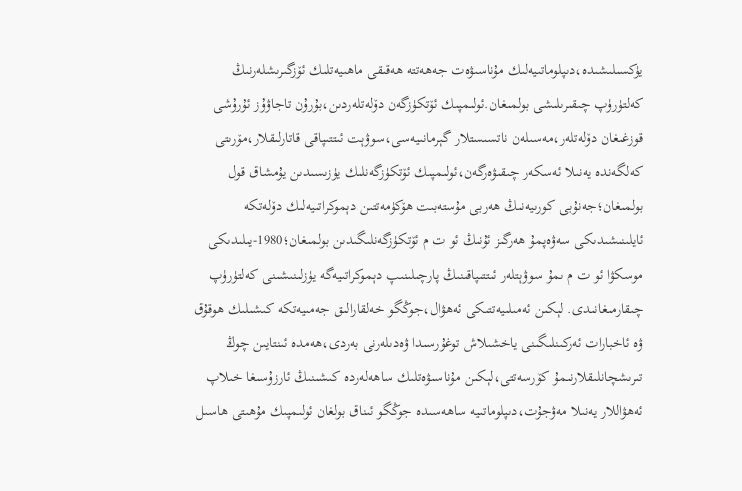يۈكسىلىشىدە،دىپلوماتىيەلىك مۇناسىۋەت جەھەتتە ھەقىقى ماھىيەتلىك ئۆزگىرىشلەرنىڭ كەلتۈرۈپ چىقىرىلىشى بولمىغان.ئولىمپىك ئۆتكۈزگەن دۆلەتلەردىن،بۇرۇن تاجاۋۇز ئۇرۇشى قوزغىغان دۆلەتلەر،مەسىلەن ناتسىستلار گېرمانىيەسى،سوۋېت ئىتتىپاقى قاتارلىقلار،مۆرىتى كەلگەندە يەنىلا ئەسكەر چىقىۋەرگەن،ئولىمپىك ئۆتكۈزگەنلىك يۈزىسىدىن يۇمشاق قول بولمىغان؛جەنۇبى كورىيەنىڭ ھەربى مۇستەبىت ھۆكۈمەتتىن دېموكراتىيەلىك دۆلەتكە ئايلىنىشىدىكى سەۋەپمۇ ھەرگىز ئۇنىڭ ئو ت م ئۆتكۈزگەنلىگىدىن بولمىغان؛1980-يىلىدىكى موسكۋا ئو ت م ىمۇ سوۋېتلەر ئىتتىپاقىنىڭ پارچىلىنىپ دېموكراتىيەگە يۈزلىنىشىنى كەلتۈرۈپ چىقارمىغانىدى. لېكىن ئەمىلىيەتتىكى ئەھۋال،جوڭگو خەلقارالىق جەمىيەتكە كىشىلىك ھوقۇق ۋە ئاخبارات ئەركىنلىگىنى ياخشىلاش توغۇرسىدا ۋەدىلەرنى بەردى،ھەمدە ئىنتايىن چوڭ تىرىشچانلىقلارنىمۇ كۆرسەتتى،لېكىن مۇناسىۋەتلىك ساھەلەردە كىشىنىڭ ئارزۇسىغا خىلاپ ئەھۋاللار يەنىلا مەۋجۇت،دىپلوماتىيە ساھەسىدە جوڭگو ئىناق بولغان ئولىمپىك مۇھىتى ھاسىل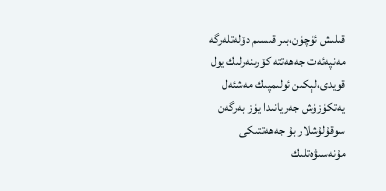قىلىش ئۈچۈن،بىر قىسىم دۆلەتلەرگە مەنپەئەت جەھەتتە كۆرىنەرلىك يول قويدى،لېكىن ئولىمپىك مەشئەل يەتكۈزۈش جەريانىدا يۈز بەرگەن سوقۇلۇشلار بۇ جەھەتتىكى مۇنەسىۋەتلىك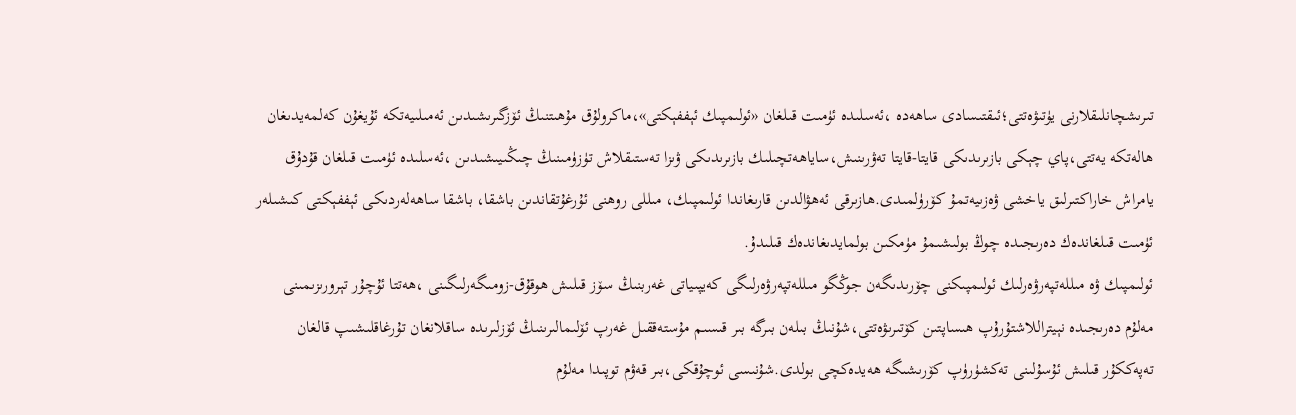تىرىشچانلىقلارنى يۈتىۋەتتى؛ئىقتىسادى ساھەدە ،ئەسلىدە ئۈمىت قىلغان «ئولىمپىك ئېففېكتى»،ماكرولۇق مۇھىتنىڭ ئۆزگىرىشىدىن ئەمىلىيەتكە ئۇيغۇن كەلمەيدىغان ھالەتكە يەتتى،پاي چېكى بازىرىدىكى قايتا-قايتا تەۋرىنىش،ساياھەتچىلىك بازىرىدىكى ۋىزا تەستىقلاش تۈزۈمىنىڭ چىڭىيىشىدىن ،ئەسلىدە ئۈمىت قىلغان قۇدۇق يامراش خاراكتىرلىق ياخشى ۋەزىيەتمۇ كۆرۈلمىدى.ھازىرقى ئەھۋالدىن قارىغاندا ئولىمپىك، مىللى روھنى ئۇرغۇتقاندىن باشقا، باشقا ساھەلەردىكى ئېففېكتى كىشىلەر ئۈمىت قىلغاندەك دەرىجىدە چوڭ بولىشىمۇ مۈمكىن بولمايدىغاندەك قىلىدۇ.
ئولىمپىك ۋە مىللەتپەرۋەرلىك ئولىمپىكنى چۆرىدىگەن جوڭگو مىللەتپەرۋەرلىگى كەيپىياتى غەربنىڭ سۆز قىلىش ھوقۇق-زومىگەرلىگىنى ،ھەتتا ئۇچۇر تېرورىزىمىنى مەلۇم دەرىجىدە نېيتراللاشتۇرۇپ ھىساپتىن كۆتىرىۋەتتى،شۇنىڭ بىلەن بىرگە بىر قىسىم مۇستەققىل غەرپ ئۆلىمالىرىنىڭ ئۆزلىرىدە ساقلانغان تۇرغاقلىشىپ قالغان تەپەككۇر قىلىش ئۇسۇلىنى تەكشۈرۈپ كۆرىشىگە ھەيدەكچى بولدى.شۇنىسى ئوچۇقكى،بىر قەۋم توپىدا مەلۇم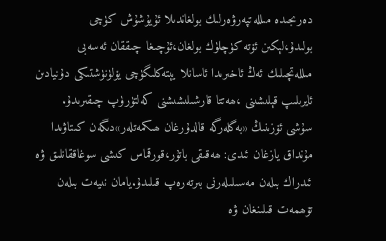دەرىجىدە مىللەتپەرۋەرلىك بولغاندىلا ئۇيۇشۇش كۈچى بولىدۇ،لېكىن ئۆتە كۈچلۈك بولغان،ئۇچىغا چىققان ئەسەبى مىللەتچىلىك ئەڭ ئاخىرىدا ئاسانلا يېتەكلىگۈچى يۆلۈنۈشتىكى دۇنيادىن ئايرىلىپ قېلىشىنى ،ھەتتا قارشىلىشىشنى كەلتۈرۈپ چىقىرىدۇ. سۇشى ئۆزىنىڭ «بەگلەرگە قالدۇرغان ھىكمەتلەر»دىگەن كىتاۋىدا مۇنداق يازغان ئىدى: ھەقىقى باتۇر،قورقماس كىشى سوغاققانلىق ۋە ئىدراك بىلەن مەسىلىلەرنى بىرتەرەپ قىلىدۇ.يامان نىيەت بىلەن تۆھمەت قىلىنغان ۋە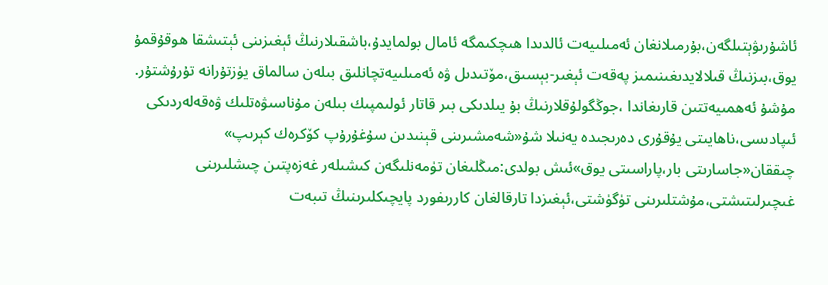ئاشۇرىۋېتىلگەن،بۇرمىلانغان ئەمىلىيەت ئالدىدا ھىچكىمگە ئامال بولمايدۇ،باشقىلارنىڭ ئېغىزىنى ئېتىشقا ھوقۇقمۇ يوق،بىزنىڭ قىلالايدىغىنىمىز پەقەت ئېغىر-بېسىق،مۆتىدىل ۋە ئەمىلىيەتچانلىق بىلەن سالماق يۈزتۇرانە تۇرۇشتۇر. مۇشۇ ئەھمىيەتتىن قارىغاندا ،جوڭگولۇقلارنىڭ بۇ يىلدىكى بىر قاتار ئولىمپىك بىلەن مۇناسىۋەتلىك ۋەقەلەردىكى ئىپادىسى،ناھايىتى يۇقۇرى دەرىجىدە يەنىلا شۇ«شەمشىرىنى قېنىدىن سۇغۇرۇپ كۆكرەك كېرىپ» چىققان«جاسارىتى بار،پاراسىتى يوق»ئىش بولدى:مىڭلىغان تۈمەنلىگەن كىشىلەر غەزەپتىن چىشلىرىنى غىچىرلىتىشتى،مۇشتلىرىنى تۈگۈشتى،ئېغىزدا تارقالغان كاررىفورد پايچىكلىرىنىڭ تىبەت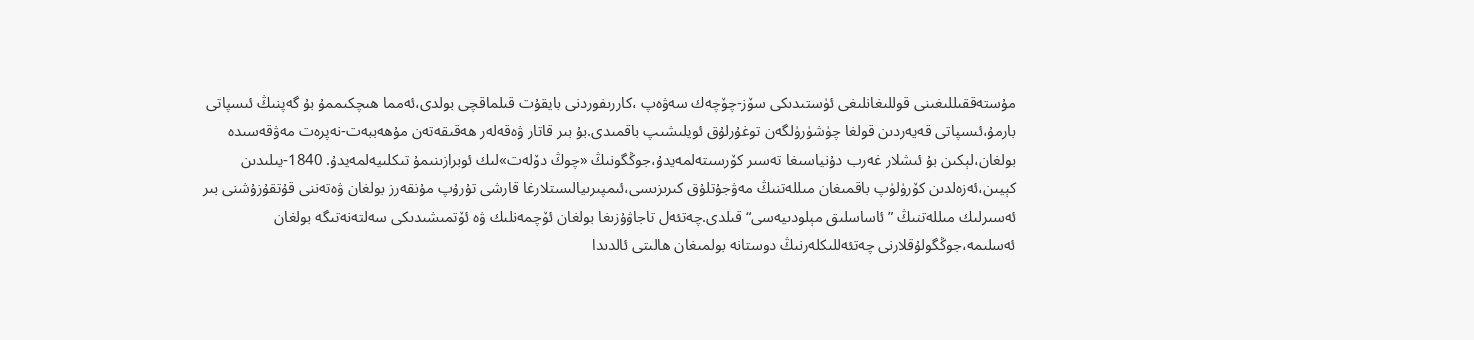مۇستەققىللىغىنى قوللىغانلىغى ئۈستىدىكى سۆز-چۆچەك سەۋەپ ،كاررىفوردنى بايقۇت قىلماقچى بولدى،ئەمما ھىچكىممۇ بۇ گەپنىڭ ئىسپاتى بارمۇ،ئىسپاتى قەيەردىن قولغا چۈشۈرۈلگەن توغۇرلۇق ئويلىشىپ باقمىدى.بۇ بىر قاتار ۋەقەلەر ھەقىقەتەن مۇھەببەت-نەپرەت مەۋقەسىدە بولغان،لېكىن بۇ ئىشلار غەرب دۇنياسىغا تەسىر كۆرسىتەلمەيدۇ،جوڭگونىڭ «چوڭ دۆلەت»لىك ئوبرازىنىمۇ تىكلىيەلمەيدۇ. 1840-يىلىدىن كېيىن،ئەزەلدىن كۆرۈلۈپ باقمىغان مىللەتنىڭ مەۋجۇتلۇق كىرىزىسى،ئىمپىرىيالىستلارغا قارشى تۇرۇپ مۇنقەرز بولغان ۋەتەننى قۇتقۇزۇشنى بىر ئەسىرلىك مىللەتنىڭ ”ئاساسلىق مېلودىيەسى“ قىلدى.چەتئەل تاجاۋۇزىغا بولغان ئۆچمەنلىك ۋە ئۆتمىشىدىكى سەلتەنەتىگە بولغان ئەسلىمە،جوڭگولۇقلارنى چەتئەللىكلەرنىڭ دوستانە بولمىغان ھالىتى ئالدىدا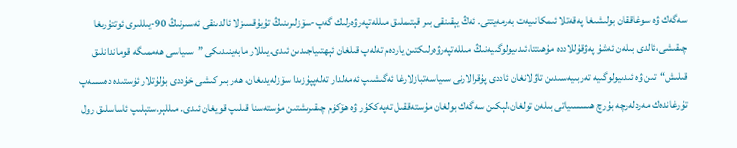سەگەك ۋە سوغاققان بولىشىغا پەقەتلا ئىمكانىيەت بەرمەيتتى. ئەڭ يېقىنقى بىر قېتىملىق مىللەتپەرۋەرلىك گەپ-سۆزلىرىنىڭ تۇيۇقسىزلا ئالدىنقى ئەسىرنىڭ 90-يىللىرى ئوتتۇرىغا چىقىشى،ئالدى بىلەن ئەشۇ پەۋقۇللاددە مۇھىتتا،ئىدىيولوگىيەنىڭ مىللەتپەرۋەرلىكتىن ياردەم تەلەپ قىلغان ئېھتىياجىدىن ئىدى.يىللار مابەينىدىكى ”سىياسى ھەممىگە قوماندانلىق قىلىش“تىن ۋە ئىدىيولوگىيە تەربىيەسىدىن تاۋلانغان ئاددى پۇقرالارنى سىياسەتبازلارغا ئەگىشىپ ئەمەلدار تەلەپپۇزىدا سۆزلەيدىغان، ھەر بىر كىشى خۇددى بۇلۇتلار ئۈستىدە دەسسەپ تۇرغاندەك مەردلەرچە بۇرچ ھىسسىياتى بىلەن تولغان،لېكىن سەگەك بولغان مۇستەققىل تەپەككۇر ۋە ھۆكۈم چىقىرىشتىن مۇستەسنا قىلىپ قويغان ئىدى. مىللېر.ستېلىپ ئاساسلىق رول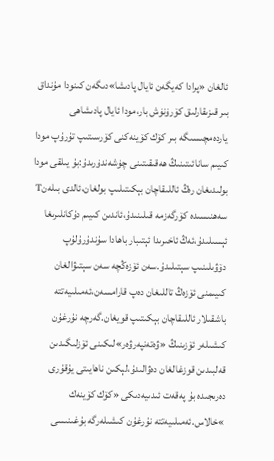ئالغان «پرادا كەيگەن ئايال پادىشا»دىگەن كىنودا مۇنداق بىر قىزىقارلىق كۆرۈنۈش بار،مودا ئايال پادىشاھى ياردەمچىسىگە بىر كۆك كۆينەكنى كۆرسىتىپ تۇرۇپ مودا كىيىم سانائىتىنىڭ ھەقىقىتىنى چۈشەندۈرىدۇ:بۇ يىلقى مودا بولىدىغان رەڭ ئاللىقاچان بېكىتىلىپ بولغان،ئالدى بىلەنT سەھنىسىدە كۆرگەزمە قىلىنىدۇ،ئاندىن كىيىم دۇكانلىرىغا ئېسىلىدۇ،ئەڭ ئاخىرىدا ئېتىبار باھادا سۇندۇرۇلۇپ دۆۋىلىنىپ سېتىلىدۇ.سەن ئۆزەڭچە سەن سېتىۋالغان كىيىمنى ئۆزەڭ تاللىغان دەپ قارامسەن،ئەمىلىيەتتە باشقىلار ئاللىقاچان بېكىتىپ قويغان.گەرچە نۇرغۇن كىشىلەر ئۆزىنىڭ «ۋەتەنپەرۋەر»لىكىنى ئۆزلىگىدىن قەلبىدىن قوزغالغان دەۋالىدۇ،لېكىن ناھايىتى يۇقۇرى دەرىجىدە بۇ پەقەت ئىدىيەدىكى «كۆك كۆينەك »خالاس.ئەمىلىيەتتە نۇرغۇن كىشىلەرگە بۇغىنىسى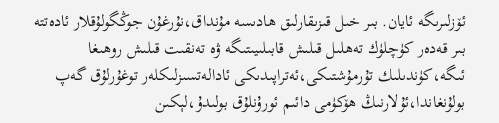ئۆزلىرىگە ئايان. بىر خىل قىزىقارلىق ھادىسە مۇنداق،نۇرغۇن جوڭگولۇقلار ئادەتتە بىر قەدەر كۈچلۈك تەھلىل قىلىش قابىلىيىتىگە ۋە تەنقىت قىلىش روھىغا ئىگە،كۈندىلىك تۇرمۇشتىكى،ئەتراپىدىكى ئادالەتسىزلىكلەر توغۇرلۇق گەپ بولۇنغاندا،ئۇلارنىڭ ھۆكۈمى دائىم ئورۇنلۇق بولىدۇ،لېكىن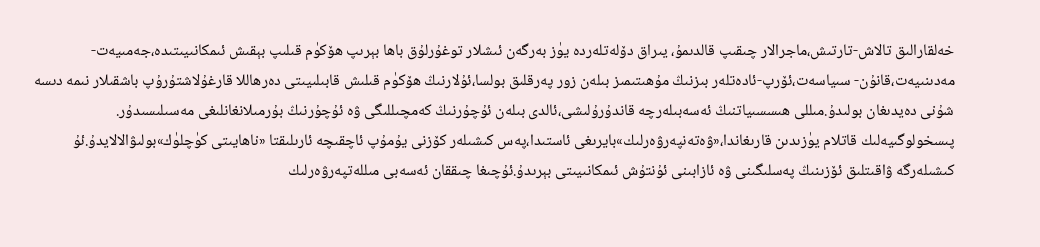خەلقارالىق تالاش-تارتىش،ماجرالار چىقىپ قالدىمۇ، يىراق دۆلەتلەردە يۈز بەرگەن ئىشلار توغۇرلۇق باھا بېرىپ ھۆكۈم قىلىپ بېقىش ئىمكانىيىتىدە،جەمىيەت-مەدىنىيەت،قانۇن- سىياسەت،ئۆرپ-ئادەتلەر بىزنىڭ مۇھىتىمىز بىلەن زور پەرقلىق بولسا،ئۇلارنىڭ ھۆكۈم قىلىش قابىلىيىتى دەرھاللا قارغۇلاشتۇرۇپ باشقىلار نىمە دىسە شۇنى دەيدىغان بولىدۇ.مىللى ھىسسىياتنىڭ ئەسەبىلەرچە قاندۇرۇلىشى،ئالدى بىلەن ئۇچۇرنىڭ كەمچىللىگى ۋە ئۇچۇرنىڭ بۇرمىلانغانلىغى مەسىلىسىدۇر. پىسخولوگىيەلىك قاتلام يۈزىدىن قارىغاندا،«ۋەتەنپەرۋەرلىك»بايرىغى ئاستىدا،پەس كىشىلەر كۆزنى يۇمۇپ ئاچقىچە ئارىلىقتا «ناھايىتى كۈچلۈك»بولىۋالالايدۇ.ئۇ كىشىلەرگە ۋاقىتلىق ئۆزىنىڭ پەسلىگىنى ۋە ئازابىنى ئۇنتۇش ئىمكانىيىتى بېرىدۇ.ئۇچىغا چىققان ئەسەبى مىللەتپەرۋەرلىك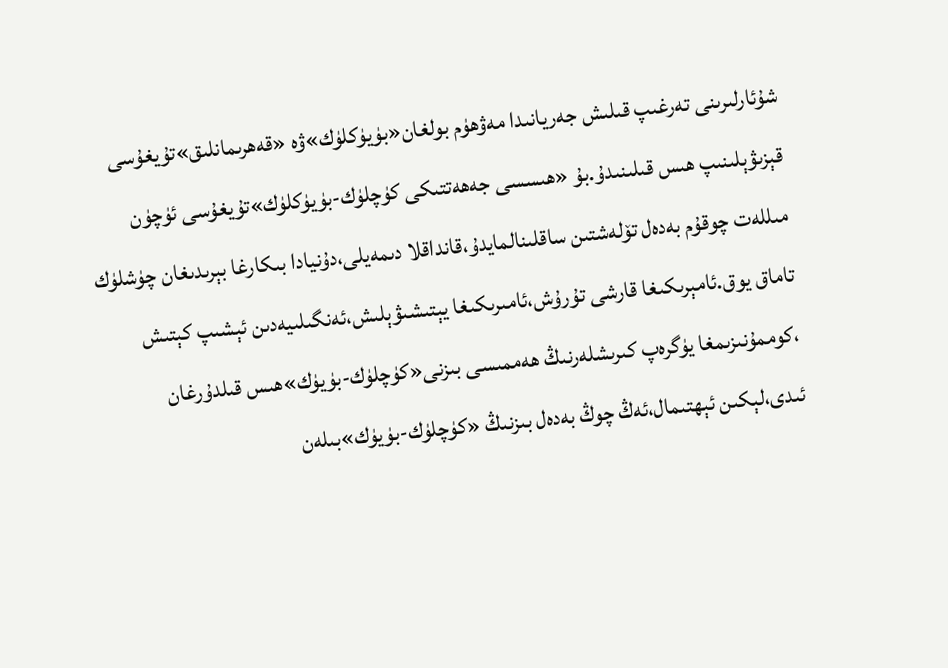شۇئارلىرىنى تەرغىپ قىلىش جەريانىدا مەۋھۈم بولغان«بۈيۈكلۈك»ۋە «قەھرىمانلىق»تۇيغۇسى قېزىۋېلىنىپ ھىس قىلىنىدۇ.بۇ «ھىسسى جەھەتتىكى كۈچلۈك-بۈيۈكلۈك»تۇيغۇسى ئۈچۈن مىللەت چوقۇم بەدەل تۆلەشتىن ساقلىنالمايدۇ،قانداقلا دىمەيلى،دۇنيادا بىكارغا بېرىدىغان چۈشلۈك تاماق يوق.ئامېرىكىغا قارشى تۇرۇش،ئامىرىكىغا يېتىشىۋېلىش،ئەنگىلىيەدىن ئېشىپ كېتىش ،كوممۇنىزىمغا يۈگرەپ كىرىشلەرنىڭ ھەممىسى بىزنى«كۈچلۈك-بۈيۈك»ھىس قىلدۇرغان ئىدى،لېكىن ئېھتىمال،ئەڭ چوڭ بەدەل بىزنىڭ «كۈچلۈك-بۈيۈك»بىلەن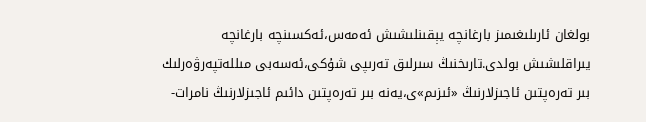بولغان ئارىلىغىمىز بارغانچە يېقىنلىشىش ئەمەس،ئەكسىنچە بارغانچە يىراقلىشىش بولدى.تارىخنىڭ سىرلىق تەرىپى شۇكى،ئەسەبى مىللەتپەرۋەرلىك بىر تەرەپتىن ئاجىزلارنىڭ «ئىزىم»ى،يەنە بىر تەرەپتىن دائىم ئاجىزلارنىڭ نامرات-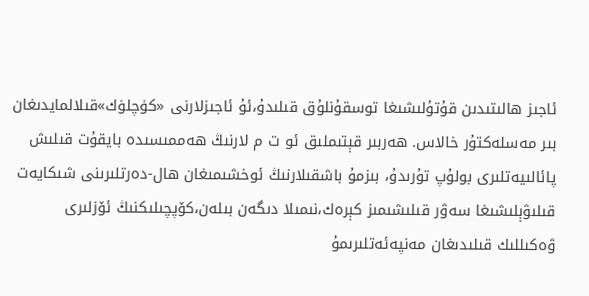ئاجىز ھالىتىدىن قۇتۇلىشىغا توسقۇنلۇق قىلىدۇ،ئۇ ئاجىزلارنى «كۈچلۈك»قىلالمايدىغان بىر مەسلەكتۇر خالاس. ھەربىر قېتىملىق ئو ت م لارنىڭ ھەممىسىدە بايقۇت قىلىش پائالىيەتلىرى بولۇپ تۇرىدۇ، بىزمۇ باشقىلارنىڭ ئوخشىمىغان ھال-دەرتلىرىنى شىكايەت قىلىۋېلىشىغا سەۋر قىلىشىمىز كېرەك،نىمىلا دىگەن بىلەن،كۆپچىلىكنىڭ ئۆزلىرى ۋەكىللىك قىلىدىغان مەنپەئەتلىرىمۇ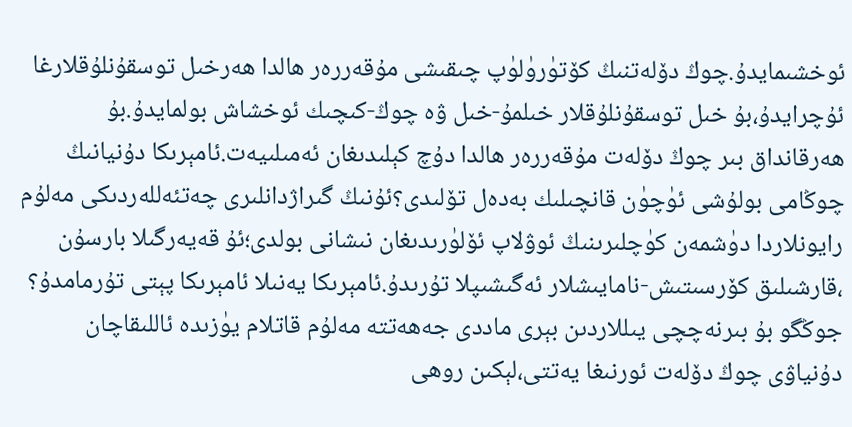ئوخشىمايدۇ.چوڭ دۆلەتنىڭ كۆتۈرۈلۈپ چىقىشى مۇقەررەر ھالدا ھەرخىل توسقۇنلۇقلارغا ئۇچرايدۇ،بۇ خىل توسقۇنلۇقلار خىلمۇ-خىل ۋە چوڭ-كىچىك ئوخشاش بولمايدۇ.بۇ ھەرقانداق بىر چوڭ دۆلەت مۇقەررەر ھالدا دۇچ كېلىدىغان ئەمىلىيەت.ئامېرىكا دۇنيانىڭ چوڭامى بولۇشى ئۈچۈن قانچىلىك بەدەل تۆلىدى؟ئۇنىڭ گىراژدانلىرى چەتئەللەردىكى مەلۇم رايونلاردا دۈشمەن كۈچلىرىنىڭ ئوۋلاپ ئۆلۈرىدىغان نىشانى بولدى؛ئۇ قەيەرگىلا بارسۇن ،قارشىلىق كۆرسىتىش-نامايىشلار ئەگىشىپلا تۇرىدۇ.ئامېرىكا يەنىلا ئامېرىكا پېتى تۇرمامدۇ؟ جوڭگو بۇ بىرنەچچى يىللاردىن بېرى ماددى جەھەتتە مەلۇم قاتلام يۈزىدە ئاللىقاچان دۇنياۋى چوڭ دۆلەت ئورنىغا يەتتى،لېكىن روھى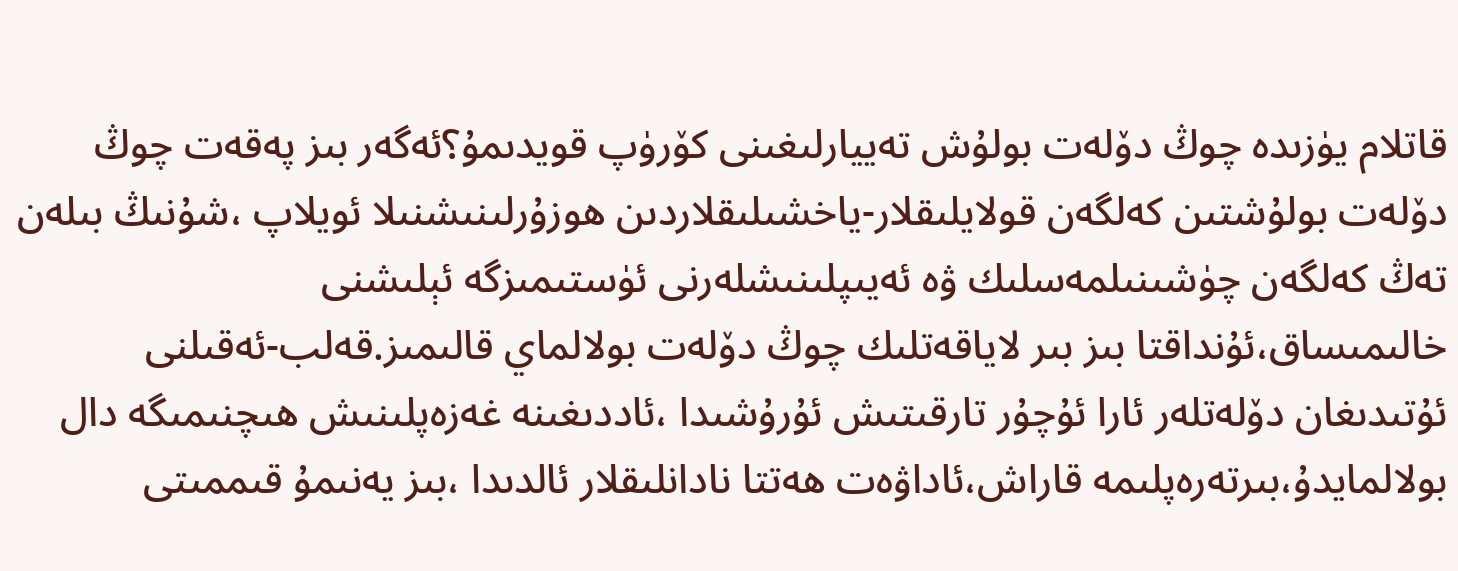قاتلام يۈزىدە چوڭ دۆلەت بولۇش تەييارلىغىنى كۆرۈپ قويدىمۇ؟ئەگەر بىز پەقەت چوڭ دۆلەت بولۇشتىن كەلگەن قولايلىقلار-ياخشىلىقلاردىن ھوزۇرلىنىشنىلا ئويلاپ ،شۇنىڭ بىلەن تەڭ كەلگەن چۈشىنىلمەسلىك ۋە ئەيىپلىنىشلەرنى ئۈستىمىزگە ئېلىشنى خالىمىساق،ئۇنداقتا بىز بىر لاياقەتلىك چوڭ دۆلەت بولالماي قالىمىز.قەلب-ئەقىلنى ئۇتىدىغان دۆلەتلەر ئارا ئۇچۇر تارقىتىش ئۇرۇشىدا ،ئاددىغىنە غەزەپلىنىش ھىچنىمىگە دال بولالمايدۇ،بىرتەرەپلىمە قاراش،ئاداۋەت ھەتتا نادانلىقلار ئالدىدا ،بىز يەنىمۇ قىممىتى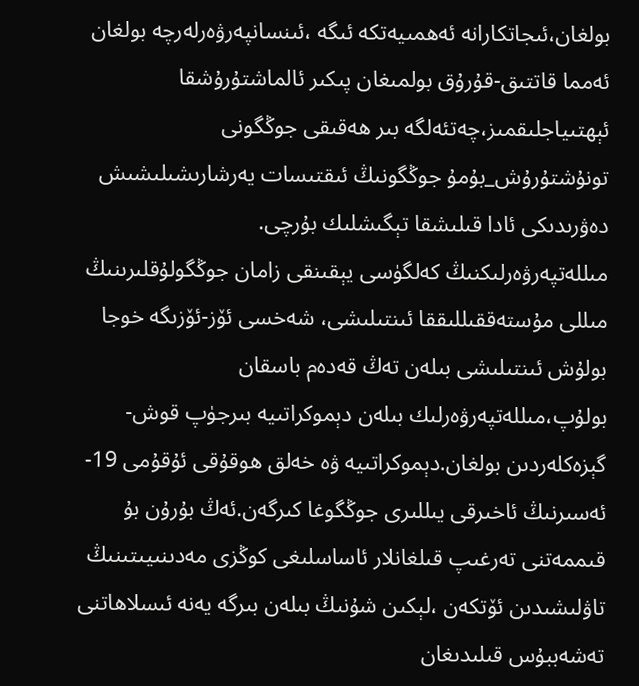بولغان،ئىجاتكارانە ئەھمىيەتكە ئىگە ،ئىنسانپەرۋەرلەرچە بولغان ئەمما قاتتىق-قۇرۇق بولمىغان پىكىر ئالماشتۇرۇشقا ئېھتىياجلىقمىز،چەتئەلگە بىر ھەقىقى جوڭگونى تونۇشتۇرۇش_بۇمۇ جوڭگونىڭ ئىقتىسات يەرشارىشىلىشىش دەۋرىدىكى ئادا قىلىشقا تېگىشلىك بۇرچى.
مىللەتپەرۋەرلىكنىڭ كەلگۈسى يېقىنقى زامان جوڭگولۇقلىرىنىڭ مىللى مۇستەققىللىققا ئىنتىلىشى، شەخسى ئۆز-ئۆزىگە خوجا بولۇش ئىنتىلىشى بىلەن تەڭ قەدەم باسقان بولۇپ،مىللەتپەرۋەرلىك بىلەن دېموكراتىيە بىرجۈپ قوش-گېزەكلەردىن بولغان.دېموكراتىيە ۋە خەلق ھوقۇقى ئۇقۇمى 19-ئەسىرنىڭ ئاخىرقى يىللىرى جوڭگوغا كىرگەن.ئەڭ بۇرۇن بۇ قىممەتنى تەرغىپ قىلغانلار ئاساسلىغى كوڭزى مەدىنىيىتىنىڭ تاۋلىشىدىن ئۆتكەن ،لېكىن شۇنىڭ بىلەن بىرگە يەنە ئىسلاھاتنى تەشەببۇس قىلىدىغان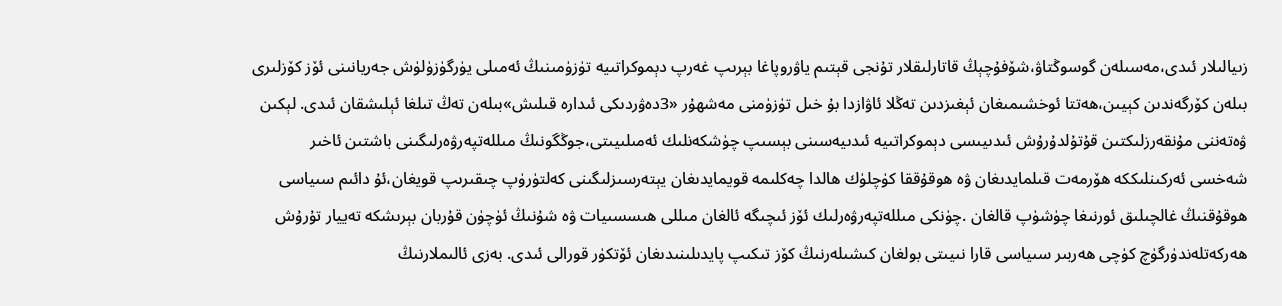زىيالىلار ئىدى،مەسىلەن گوسوڭتاۋ،شۆفۇچېڭ قاتارلىقلار تۇنجى قېتىم ياۋروپاغا بېرىپ غەرپ دېموكراتىيە تۈزۈمىنىڭ ئەمىلى يۈرگۈزۈلۈش جەريانىنى ئۆز كۆزلىرى بىلەن كۆرگەندىن كېيىن،ھەتتا ئوخشىمىغان ئېغىزدىن تەڭلا ئاۋازدا بۇ خىل تۈزۈمنى مەشھۇر «3دەۋردىكى ئىدارە قىلىش»بىلەن تەڭ تىلغا ئېلىشقان ئىدى. لېكىن ۋەتەننى مۇنقەرزلىكتىن قۇتۇلدۇرۇش ئىدىيىسى دېموكراتىيە ئىدىيەسىنى بېسىپ چۈشكەنلىك ئەمىلىيىتى،جوڭگونىڭ مىللەتپەرۋەرلىگىنى باشتىن ئاخىر شەخسى ئەركىنلىككە ھۆرمەت قىلمايدىغان ۋە ھوقۇققا كۈچلۈك ھالدا چەكلىمە قويمايدىغان يېتەرسىزلىگىنى كەلتۈرۈپ چىقىرىپ قويغان،ئۇ دائىم سىياسى ھوقۇقنىڭ غالچىلىق ئورنىغا چۈشۈپ قالغان .چۈنكى مىللەتپەرۋەرلىك ئۆز ئىچىگە ئالغان مىللى ھىسسىيات ۋە شۇنىڭ ئۈچۈن قۇربان بېرىشكە تەييار تۇرۇش ھەركەتلەندۈرگۈچ كۈچى ھەربىر سىياسى قارا نىيىتى بولغان كىشىلەرنىڭ كۆز تىكىپ پايدىلىنىدىغان ئۆتكۈر قورالى ئىدى. بەزى ئالىملارنىڭ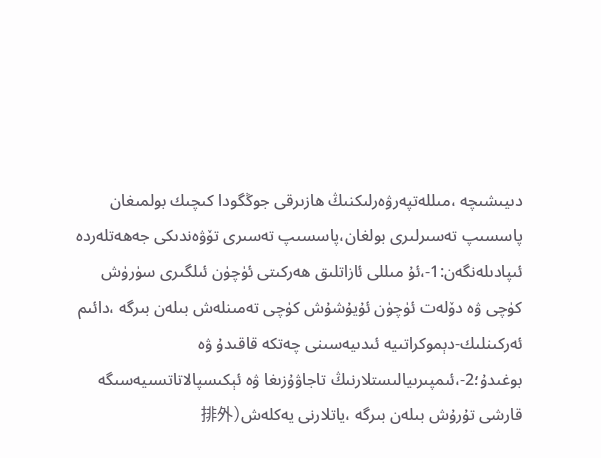دىيىشىچە ،مىللەتپەرۋەرلىكنىڭ ھازىرقى جوڭگودا كىچىك بولمىغان پاسسىپ تەسىرلىرى بولغان،پاسسىپ تەسىرى تۆۋەندىكى جەھەتلەردە ئىپادىلەنگەن:1-،ئۇ مىللى ئازاتلىق ھەركىتى ئۈچۈن ئىلگىرى سۈرۈش كۈچى ۋە دۆلەت ئۈچۈن ئۇيۇشۇش كۈچى تەمىنلەش بىلەن بىرگە ،دائىم ئەركىنلىك-دېموكراتىيە ئىدىيەسىنى چەتكە قاقىدۇ ۋە بوغىدۇ؛2-،ئىمپىرىيالىستلارنىڭ تاجاۋۇزىغا ۋە ئېكىسپالاتاتسىيەسىگە قارشى تۇرۇش بىلەن بىرگە ،ياتلارنى يەكلەش(排外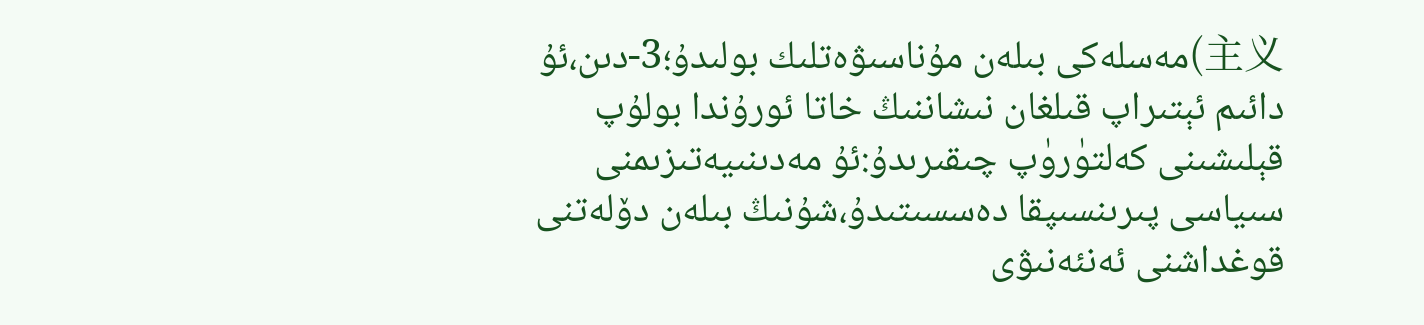主义)مەسلەكى بىلەن مۇناسىۋەتلىك بولىدۇ؛3-دىن،ئۇ دائىم ئېتىراپ قىلغان نىشاننىڭ خاتا ئورۇندا بولۇپ قېلىشىنى كەلتۈرۈپ چىقىرىدۇ:ئۇ مەدىنىيەتىزىمنى سىياسى پىرىنسىپقا دەسسىتىدۇ،شۇنىڭ بىلەن دۆلەتنى قوغداشنى ئەنئەنىۋى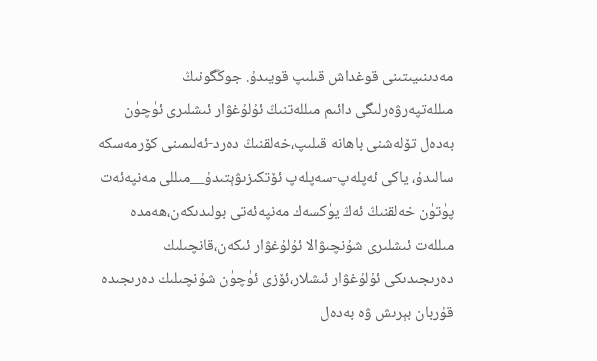مەدىنىيىتىنى قوغداش قىلىپ قويىدۇ. جوڭگونىڭ مىللەتپەرۋەرلىگى دائىم مىللەتنىڭ ئۇلۇغۋار ئىشلىرى ئۈچۈن بەدەل تۆلەشنى باھانە قىلىپ،خەلقنىڭ دەرد-ئەلىمىنى كۆرمەسكە سالىدۇ، ياكى ئەپلەپ-سەپلەپ ئۆتكىزىۋېتىدۇ__مىللى مەنپەئەت پۈتۈن خەلقنىڭ ئەڭ يۈكسەك مەنپەئەتى بولىدىكەن،ھەمدە مىللەت ئىشلىرى شۇنچىۋالا ئۇلۇغۋار ئىكەن،قانچىلىك دەرىجىدىكى ئۇلۇغۋار ئىشلار،ئۆزى ئۈچۈن شۇنچىلىك دەرىجىدە قۇربان بېرىش ۋە بەدەل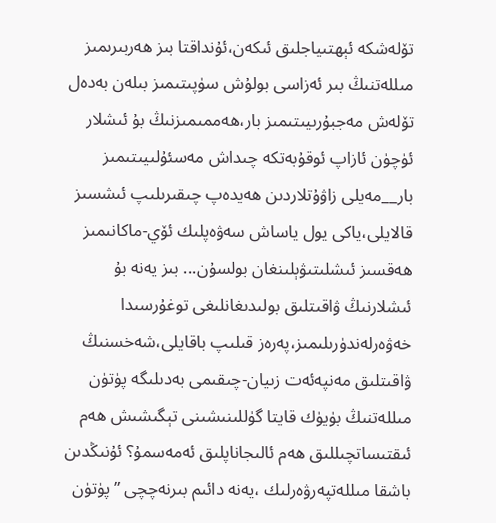تۆلەشكە ئېھتىياجلىق ئىكەن،ئۇنداقتا بىز ھەربىرىمىز مىللەتنىڭ بىر ئەزاسى بولۇش سۈپىتىمىز بىلەن بەدەل تۆلەش مەجبۇرىيىتىمىز بار،ھەممىمىزنىڭ بۇ ئىشلار ئۈچۈن ئازاپ ئوقۇبەتكە چىداش مەسئۇلىيىتىمىز بار__مەيلى زاۋۇتلاردىن ھەيدەپ چىقىرىلىپ ئىشسىز قالايلى،ياكى يول ياساش سەۋەپلىك ئۆي-ماكانىمىز ھەقسىز ئىشلىتىۋېلىنغان بولسۇن... بىز يەنە بۇ ئىشلارنىڭ ۋاقىتلىق بولىدىغانلىغى توغۇرسىدا خەۋەرلەندۈرىلىمىز،پەرەز قىلىپ باقايلى،شەخسنىڭ ۋاقىتلىق مەنپەئەت زىيان-چىقىمى بەدىلىگە پۈتۈن مىللەتنىڭ بۈيۈك قايتا گۈللىنىشىنى تېگىشىش ھەم ئىقتىساتچىللىق ھەم ئالىجاناپلىق ئەمەسمۇ؟ ئۇنىڭدىن باشقا مىللەتپەرۋەرلىك ،يەنە دائىم بىرنەچچى ”پۈتۈن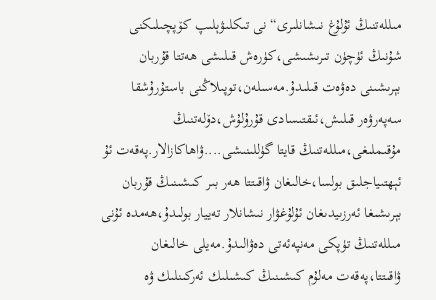مىللەتنىڭ ئۇلۇغ نىشانلىرى“نى تىكلىۋېلىپ كۆپچىلىكنى شۇنىڭ ئۈچۈن تىرىشىشى،كۈرەش قىلىشى ھەتتا قۇربان بېرىشىنى دەۋەت قىلىدۇ.مەسىلەن،توپىلاڭنى باستۇرۇشقا سەپەرۋەر قىلىش،ئىقتىسادى قۇرۇلۇش،دۆلەتنىڭ مۇقىملىغى،مىللەتنىڭ قايتا گۈللىنىشى....ۋاھاكازالار.پەقەت ئۇ ئېھتىياجلىق بولسا،خالىغان ۋاقىتتا ھەر بىر كىشىنىڭ قۇربان بېرىشىغا ئەرزىيدىغان ئۇلۇغۋار نىشانلار تەييار بولىدۇ،ھەمدە ئۇنى مىللەتنىڭ تۈپكى مەنپەئەتى دەۋالىدۇ.مەيلى خالىغان ۋاقىتتا،پەقەت مەلۇم كىشىنىڭ كىشىلىك ئەركىنلىك ۋە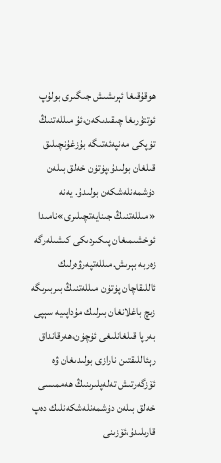ھوقۇقىغا ئېرىشىش جىگىرى بولۇپ ئوتتۇرىغا چىقىدىكەن،ئۇ مىللەتنىڭ تۈپكى مەنپەئەتىگە بۇزغۇنچىلىق قىلغان بولىدۇ،پۈتۈن خەلق بىلەن دۈشمەنلەشكەن بولىدۇ. يەنە «مىللەتنىڭ جىنايەتچىلىرى»نامىدا ئوخشىمىغان پىكىردىكى كىشىلەرگە زەربە بېرىش.مىللەتپەرۋەرلىك ئاللىقاچان پۈتۈن مىللەتنىڭ بىربىرىگە زىچ باغلانغان بىرلىك مۇداپىيە سېپى بەرپا قىلغانلىغى ئۈچۈن،ھەرقانداق رېئاللىقتىن نارازى بولىدىغان ۋە ئۆزگەرتىش تەلەپلىرىنىڭ ھەممىسى خەلق بىلەن دۈشمەنلەشكەنلىك دەپ قارىلىدۇ،ئۆزىنى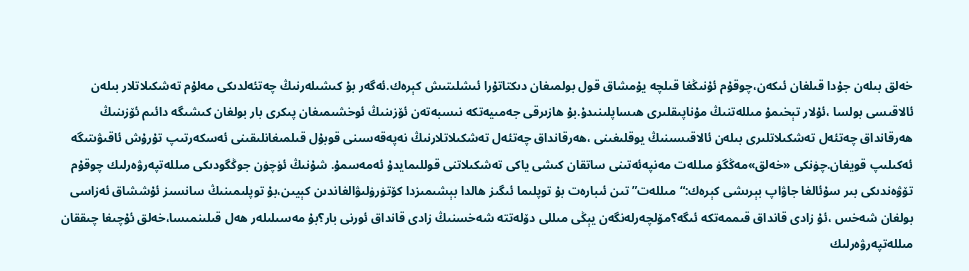خەلق بىلەن جۇدا قىلغان ئىكەن،چوقۇم ئۇنىڭغا قىلچە يۇمشاق قول بولمىغان دىكتاتۇرا ئىشلىتىش كېرەك.ئەگەر بۇ كىشىلەرنىڭ چەتئەلدىكى مەلۇم تەشكىلاتلار بىلەن ئالاقىسى بولسا ،ئۇلار تېخىمۇ مىللەتنىڭ مۇناپىقلىرى ھىساپلىنىدۇ.بۇ ھازىرقى جەمىيەتكە نىسبەتەن ئۆزىنىڭ ئوخشىمىغان پىكرى بار بولغان كىشىگە دائىم ئۆزىنىڭ ھەرقانداق چەتئەل تەشكىلاتلىرى بىلەن ئالاقىسىنىڭ يوقلىغىنى ،ھەرقانداق چەتئەل تەشكىلاتلارنىڭ نەپەقەسىنى قوبۇل قىلمىغانلىقىنى ئەسكەرتىپ تۇرۇش ئاقىۋىتىگە ئەكىلىپ قويغان.چۈنكى «خەلق»مەڭگۈ مىللەت مەنپەئەتىنى ساتقان كىشى ياكى تەشكىلاتنى قوللىمايدۇ ئەمەسمۇ. شۇنىڭ ئۈچۈن جوڭگودىكى مىللەتپەرۋەرلىك چوقۇم تۆۋەندىكى بىر سۇئالغا جاۋاپ بېرىشى كېرەك:“مىللەت”تىن ئىبارەت بۇ توپلىما ئىگىز ھالدا بېشىمىزدا كۆتۈرۈلىۋالغاندىن كېيىن،بۇ توپلىمىنىڭ سانسىز ئۇششاق ئەزاسى بولغان شەخس ،ئۇ زادى قانداق قىممەتكە ئىگە؟مۆلچەرلەنگەن يېڭى مىللى دۆلەتتە شەخسنىڭ زادى قانداق ئورنى بار؟بۇ مەسىلىلەر ھەل قىلىنمىسا،خەلق ئۇچىغا چىققان مىللەتپەرۋەرلىك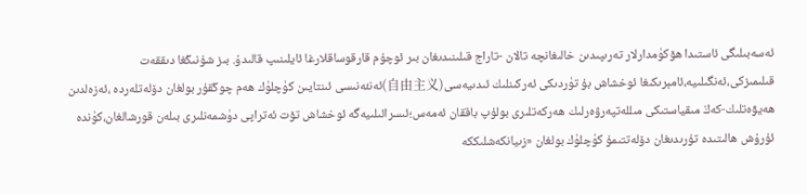ئەسەبىلىگى ئاستىدا ھۆكۈمدارلار تەرىپىدىن خالىغانچە تالان -تاراج قىلىنىدىغان بىر ئوچۇم قارقوساقلارغا ئايلىنىپ قالىدۇ. بىز شۇنىڭغا دىققەت قىلىمىزكى،ئەنگىلىيە،ئامېرىكىغا ئوخشاش بۇ تۈردىكى ئەركىنلىك ئىدىيەسى(自由主义)ئەنئەنىسى ئىنتايىن كۈچلۈك ھەم چوڭقۇر بولغان دۆلەتلەردە ،ئەزەلدىن ھەيۋەتلىك-كەڭ مىقياستىكى مىللەتپەرۋەرلىك ھەركەتلىرى بولۇپ باققان ئەمەس؛ئىسرائىلىيەگە ئوخشاش تۆت ئەتراپى دۈشمەنلىرى بىلەن قورشالغان،كۈندە ئۇرۇش ھالىتىدە تۇرىدىغان دۆلەتتىمۇ كۈچلۈك بولغان «زىيانكەشلىككە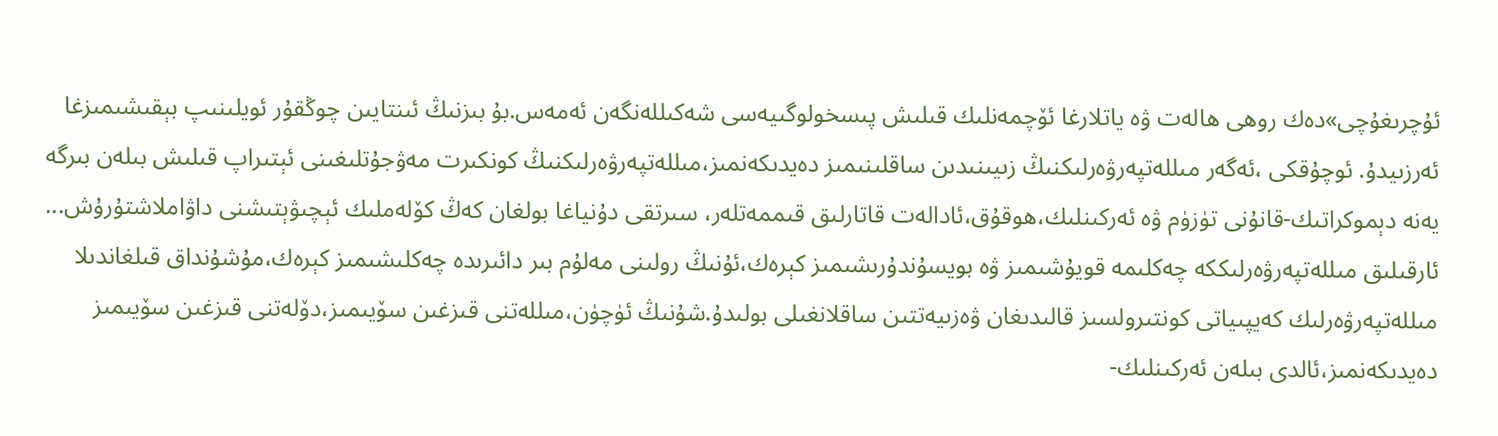ئۇچرىغۇچى»دەك روھى ھالەت ۋە ياتلارغا ئۆچمەنلىك قىلىش پىسخولوگىيەسى شەكىللەنگەن ئەمەس.بۇ بىزنىڭ ئىنتايىن چوڭقۇر ئويلىنىپ بېقىشىمىزغا ئەرزىيدۇ. ئوچۇقكى ،ئەگەر مىللەتپەرۋەرلىكنىڭ زىيىنىدىن ساقلىنىمىز دەيدىكەنمىز،مىللەتپەرۋەرلىكنىڭ كونكىرت مەۋجۇتلىغىنى ئېتىراپ قىلىش بىلەن بىرگە يەنە دېموكراتىك-قانۇنى تۈزۈم ۋە ئەركىنلىك،ھوقۇق،ئادالەت قاتارلىق قىممەتلەر، سىرتقى دۇنياغا بولغان كەڭ كۆلەملىك ئېچىۋېتىشنى داۋاملاشتۇرۇش... ئارقىلىق مىللەتپەرۋەرلىككە چەكلىمە قويۇشىمىز ۋە بويسۇندۇرىشىمىز كېرەك،ئۇنىڭ رولىنى مەلۇم بىر دائىرىدە چەكلىشىمىز كېرەك،مۇشۇنداق قىلغاندىلا مىللەتپەرۋەرلىك كەيپىياتى كونتىرولسىز قالىدىغان ۋەزىيەتتىن ساقلانغىلى بولىدۇ.شۇنىڭ ئۈچۈن،مىللەتنى قىزغىن سۆيىمىز،دۆلەتنى قىزغىن سۆيىمىز دەيدىكەنمىز،ئالدى بىلەن ئەركىنلىك-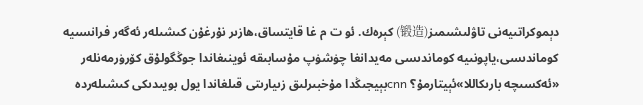دېموكراتىيەنى تاۋلىشىمىز(锻造) كېرەك. ئو ت م غا قايتساق،ھازىر نۇرغۇن كىشىلەر ئەگەر فرانسىيە كوماندىسى،ياپونىيە كوماندىسى مەيدانغا چۈشۈپ مۇسابىقە ئوينىغاندا جوڭگولۇق كۆرۈرمەنلەر «ئەكسىچە بارىكاللا»ئېيتارمۇ؟ cnnبېيجىڭدا مۇخبىرلىق زىيارىتى قىلغاندا يول بويىدىكى كىشىلەردە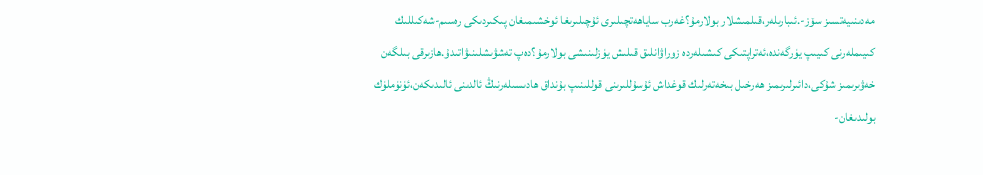مەدىنىيەتسىز سۆز-.ئىبارىلەر،قىلمىشلار بولارمۇ؟غەرب ساياھەتچىلىرى ئۇچىلىرىغا ئوخشىمىغان پىكىردىكى رەسىم-شەكىللىك كىيىملەرنى كىيىپ يۈرگەندە،ئەتراپتىكى كىشىلەردە زوراۋانلىق قىلىش يۈزلىنىشى بولارمۇ؟دەپ تەشۋىشلىنىۋاتىدۇ.ھازىرقى بىلگەن خەۋىرىمىز شۇكى،دائىرلىرىمىز ھەرخىل بىخەتەرلىك قوغداش ئۇسۇللىرىنى قوللىنىپ بۇنداق ھادىسىلەرنىڭ ئالدىنى ئالىدىكەن،ئۈنۈملۈك بولىدىغان-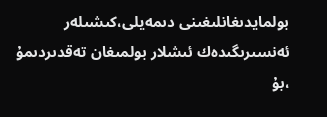بولمايدىغانلىغىنى دىمەيلى،كىشىلەر ئەنسىرىگىدەك ئىشلار بولمىغان تەقدىردىمۇ ،بۇ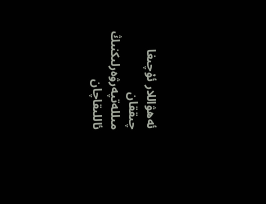ئەھۋاللار ئۇچىغا چىققان مىللەتپەرۋەرلىكنىڭ ئاللىقاچان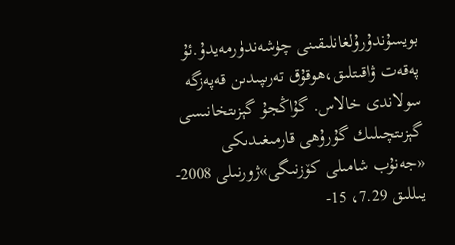بويسۇندۇرۇلغانلىقىنى چۈشەندۈرمەيدۇ.ئۇ پەقەت ۋاقىتلىق،ھوقۇق تەرىپىدىن قەپەزگە سولاندى خالاس. گۇاڭجۇ گېزىتخانىسى گېزىتچىلىك گۇرۇھى قارمىغىدىكى «جەنۇب شامىلى كۆزنىگى»ژورنىلى 2008-يىللىق 7.29، 15-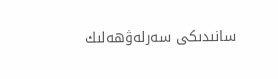سانىدىكى سەرلەۋھەلىك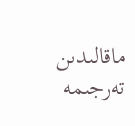ماقالىدىن تەرجىمە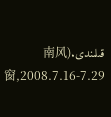قىلىندى.(南风窗,2008.7.16-7.29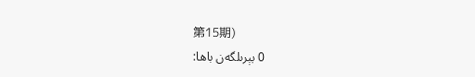第15期)
0 بېرىلگەن باھا: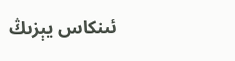ئىنكاس يېزىڭ